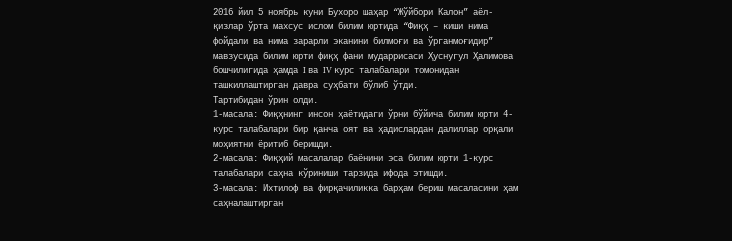2016 йил 5 ноябрь куни Бухоро шаҳар “Жўйбори Калон” аёл-қизлар ўрта махсус ислом билим юртида “Фиқҳ – киши нима фойдали ва нима зарарли эканини билмоғи ва ўрганмоғидир” мавзусида билим юрти фиқҳ фани мударрисаси Ҳуснугул Ҳалимова бошчилигида ҳамда I ва IV курс талабалари томонидан ташкиллаштирган давра суҳбати бўлиб ўтди.
Тартибидан ўрин олди.
1-масала: Фиқҳнинг инсон ҳаётидаги ўрни бўйича билим юрти 4-курс талабалари бир қанча оят ва ҳадислардан далиллар орқали моҳиятни ёритиб беришди.
2-масала: Фиқҳий масалалар баёнини эса билим юрти 1-курс талабалари саҳна кўриниши тарзида ифода этишди.
3-масала: Ихтилоф ва фирқачиликка барҳам бериш масаласини ҳам саҳналаштирган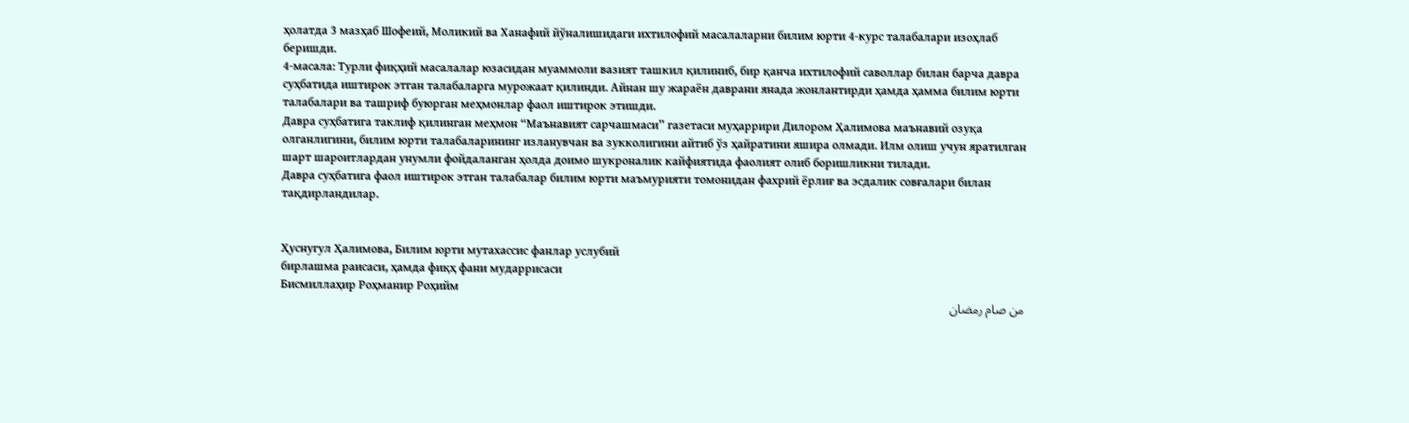ҳолатда 3 мазҳаб Шофеий, Моликий ва Ханафий йўналишидаги ихтилофий масалаларни билим юрти 4-курс талабалари изоҳлаб беришди.
4-масала: Турли фиқҳий масалалар юзасидан муаммоли вазият ташкил қилиниб, бир қанча ихтилофий саволлар билан барча давра суҳбатида иштирок этган талабаларга мурожаат қилинди. Айнан шу жараён даврани янада жонлантирди ҳамда ҳамма билим юрти талабалари ва ташриф буюрган меҳмонлар фаол иштирок этишди.
Давра суҳбатига таклиф қилинган меҳмон “Маънавият сарчашмаси” газетаси муҳаррири Дилором Ҳалимова маънавий озуқа олганлигини, билим юрти талабаларининг изланувчан ва зукколигини айтиб ўз ҳайратини яшира олмади. Илм олиш учун яратилган шарт шароитлардан унумли фойдаланган ҳолда доимо шукроналик кайфиятида фаолият олиб боришликни тилади.
Давра суҳбатига фаол иштирок этган талабалар билим юрти маъмурияти томонидан фахрий ёрлиғ ва эсдалик совғалари билан тақдирландилар.


Ҳуснугул Ҳалимова, Билим юрти мутахассис фанлар услубий
бирлашма раисаси, ҳамда фиқҳ фани мударрисаси
Бисмиллаҳир Роҳманир Роҳийм
من صام رمضان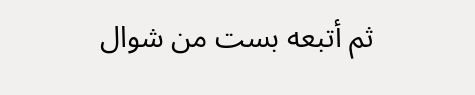ثم أتبعه بست من شوال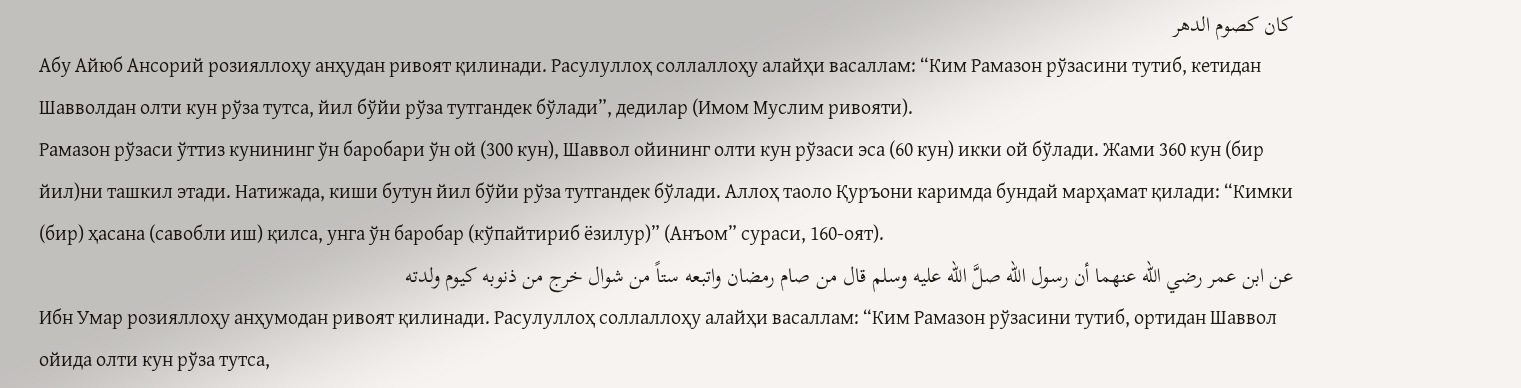كان كصوم الدهر
Абу Айюб Ансорий розияллоҳу анҳудан ривоят қилинади. Расулуллоҳ соллаллоҳу алайҳи васаллам: “Ким Рамазон рўзасини тутиб, кетидан Шавволдан олти кун рўза тутса, йил бўйи рўза тутгандек бўлади”, дедилар (Имом Муслим ривояти).
Рамазон рўзаси ўттиз кунининг ўн баробари ўн ой (300 кун), Шаввол ойининг олти кун рўзаси эса (60 кун) икки ой бўлади. Жами 360 кун (бир йил)ни ташкил этади. Натижада, киши бутун йил бўйи рўза тутгандек бўлади. Аллоҳ таоло Қуръони каримда бундай марҳамат қилади: “Кимки (бир) ҳасана (савобли иш) қилса, унга ўн баробар (кўпайтириб ёзилур)” (Анъом” сураси, 160-оят).
عن ابن عمر رضي الله عنهما أن رسول الله صلَّ الله عليه وسلم قال من صام رمضان واتبعه ستاً من شوال خرج من ذنوبه كيوم ولدته
Ибн Умар розияллоҳу анҳумодан ривоят қилинади. Расулуллоҳ соллаллоҳу алайҳи васаллам: “Ким Рамазон рўзасини тутиб, ортидан Шаввол ойида олти кун рўза тутса,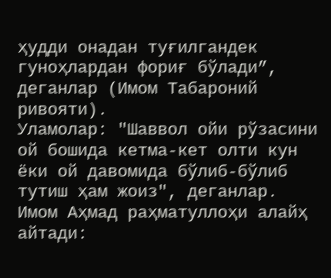ҳудди онадан туғилгандек гуноҳлардан фориғ бўлади”, деганлар (Имом Табароний ривояти).
Уламолар: "Шаввол ойи рўзасини ой бошида кетма-кет олти кун ёки ой давомида бўлиб-бўлиб тутиш ҳам жоиз", деганлар. Имом Аҳмад раҳматуллоҳи алайҳ айтади: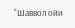“Шаввол ойи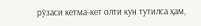рўзаси кетма-кет олти кун тутилса ҳам,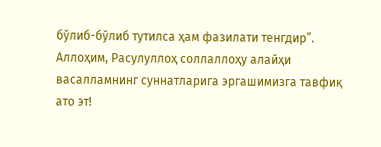бўлиб-бўлиб тутилса ҳам фазилати тенгдир”.
Аллоҳим, Расулуллоҳ соллаллоҳу алайҳи васалламнинг суннатларига эргашимизга тавфиқ ато эт!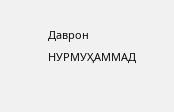Даврон НУРМУҲАММАД